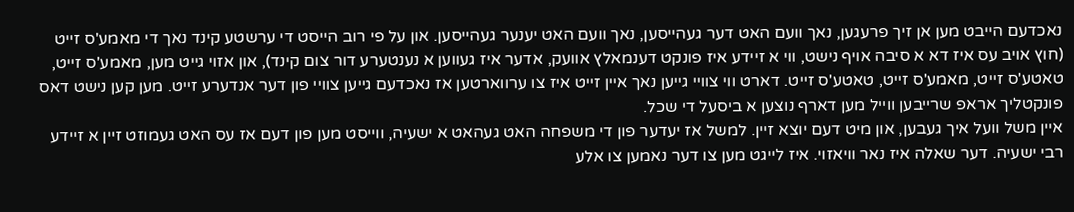נאכדעם הייבט מען אן זיך פרעגען, נאך וועם האט דער געהייסען, נאך וועם האט יענער געהייסען. און על פי רוב הייסט די ערשטע קינד נאך די מאמע'ס זייט (חוץ אויב עס איז דא א סיבה אויף נישט, ווי א זיידע איז פונקט דענמאלץ אוועק, אדער איז געווען א נענטערע דור צום קינד), און אזוי גייט מען, מאמע'ס זייט, טאטע'ס זייט, מאמע'ס זייט, טאטע'ס זייט. דארט ווי צוויי גייען נאך איין זייט איז צו ערווארטען אז נאכדעם גייען צוויי פון דער אנדערע זייט. מען קען נישט דאס פונקטליך אראפ שרייבען ווייל מען דארף נוצען א ביסעל די שכל.
איין משל וועל איך געבען, און מיט דעם יוצא זיין. למשל אז יעדער פון די משפחה האט געהאט א ישעיה, ווייסט מען פון דעם אז עס האט געמוזט זיין א זיידע רבי ישעיה. דער שאלה איז נאר וויאזוי. איז לייגט מען צו דער נאמען צו אלע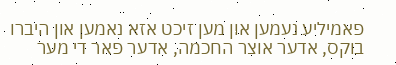פאמיליע נעמען און מען זיכט אזא נאמען און היברו בוקס, אדער אוצר החכמה, אדער פאר די מער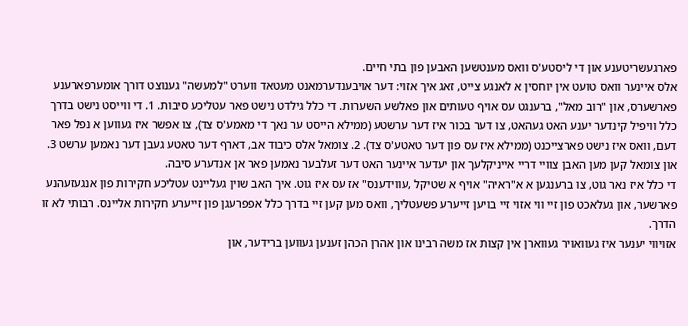פארגעשריטענע און די ליסטע'ס וואס מענטשען האבען פון בתי חיים.
אלס איינער וואס טועט אין יוחסין א לאנגע צייט, זאג איך אזוי: דער אויבענדערמאנט מעטאד ווערט "למעשה" גענוצט דורך אומערפארענע פארשערס, און "רוב מאל", ברענגט עס אויף טעותים און פאלשע השערות. די כלל גילדט נישט פאר עטליכע סיבות. 1. די ווייסט נישט בדרך כלל וויפיל קינדער יענע האט געהאט, צו דער בכור איז דער ערשטע (ממילא הייסט ער נאך די מאמע'ס צד), צו אפשר איז געווען א נפל פאר דעם, וואס איז נישט פארצייכנט (ממילא איז עס פון דער טאטע'ס צד). 2. צומאל אלס כיבוד אב, דארף דער טאטע געבן דער נאמען ערשט 3. און צומאל קען מען האבן צוויי דריי אייניקלעך און יעדער איינער האט דער זעלבער נאמען פאר אן אנדערע סיבה.
די כלל איז נאר גוט, צו ברענגען א א"ראיה" אויף א שטיקל ,עווידענס" אז עס איז גוט. איך האב שוין געליינט עטליכע חקירות פון אנגעזעהנע פארשער, און געלאכט פון זיי ווי אזוי זיי בויען זייערע פשעטליך, וואס מען קען זיי בדרך כלל אפפרעגן פון זייערע חקירות אליינס. רבותי לא זו הדרך.
אזויווי יענער איז געוואויר געווארן אין קצות אז משה רבינו און אהרן הכהן זענען געווען ברידער, און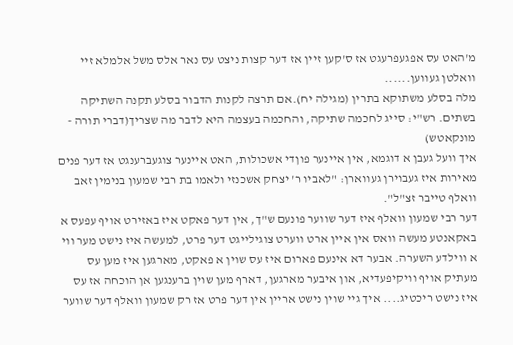מ'האט עס אפגעפרעגט אז ס'קען זיין אז דער קצות ניצט עס נאר אלס משל אלמלא זיי וואלטן געווען......
מלה בסלע משתוקא בתרין (מגילה יח).אם תרצה לקנות הדבור בסלע תקנה השתיקה בשתים. רש"י: סייג לחכמה שתיקה, והחכמה בעצמה היא לדבר מה שצריך(דברי תורה - מונקאטש)
איך וועל געבן א דוגמא, אין איינער פוןדי אשכולות, האט איינער צוגעברענגט אז דער פנים מאירות איז געבוירן געווארן: "לאביו ר' יצחק אשכנזי ולאמו בת רבי שמעון בנימין זאב וואלף טייבר זצ"ל".
דער רבי שמעון וואלף איז דער שווער פונעם ש"ך, אין דער פאקט איז באזירט אויף עפעס א באקאנטע מעשה וואס אין איין ארט ווערט צוגילייגט דער פרט, למעשה איז נישט מער ווי א ווילדע השערה. אבער דא אינעם פארום איז עס שוין א פאקט, מארגען איז מען עס מעתיק אויף וויקיפעדיא, און איבער מארגען, דארף מען שוין ברענגען אן הוכחה אז עס איז נישט ריכטיג.... איך גיי שוין נישט אריין אין דער פרט אז רק שמעון וואלף דער שווער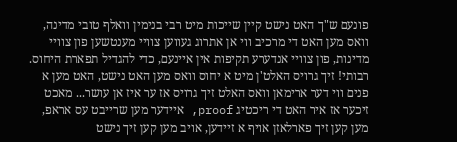פונעם ש"ך האט נישט קיין שייכות מיט רבי בנימין וואלף טובי מדינה, וואס מען האט די מרכיב ווי אן אתרוג געווען צוויי מענטשען פון צוויי מדינות, פון צוויי אנדערע תקיפות אין איינעם, כדי להגדיל תפארת היחוס. רבותי! זיך גרויס האלט'ן מיט א יחוס וואס מען האט נישט, האט מען א פנים ווי דער ארימאן וואס האלט זיך גרויס אז ער איז אן עושר... מאכט זיכער אז איר האט די ריכטיג proof, איידער מען שרייבט עס אראפ, מען קען זיך פארלאזן אויף א זיידען, אויב מען קען זיך נישט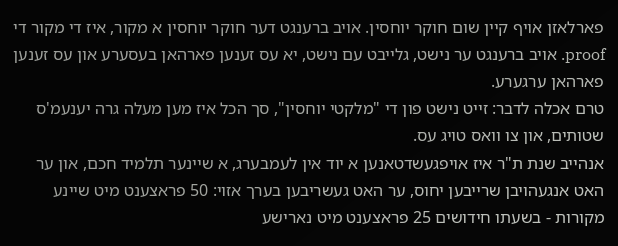פארלאזן אויף קיין שום חוקר יוחסין. אויב ברענגט דער חוקר יוחסין א מקור, איז די מקור די proof. אויב ברענגט ער נישט, גלייבט עם נישט, יא עס זענען פארהאן בעסערע און עס זענען פארהאן ערגערע.
טרם אכלה לדבר: זייט נישט פון די "מלקטי יוחסין", סך הכל איז מען מעלה גרה יענעמ'ס שטותים, און צו וואס טויג עס.
אנהייב שנת ת"ר איז אויפגעשדטאנען א יוד אין לעמבערג, א שיינער תלמיד חכם, און ער האט אנגעהויבן שרייבען יחוס, ער האט געשריבען בערך אזוי: 50 פראצענט מיט שיינע מקורות - בשעתו חידושים 25 פראצענט מיט נארישע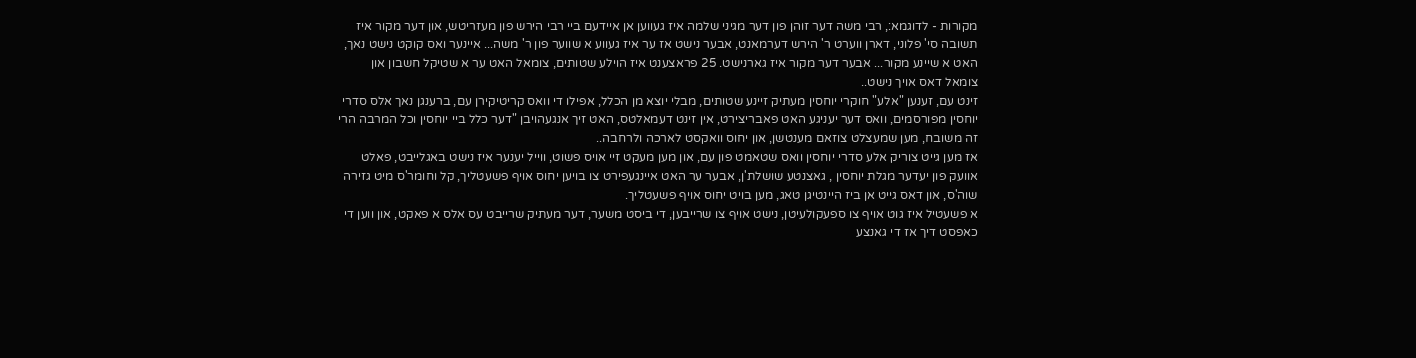מקורות - לדוגמא:, רבי משה דער זוהן פון דער מגיני שלמה איז געווען אן איידעם ביי רבי הירש פון מעזריטש, און דער מקור איז תשובה סי' פלוני, דארן ווערט ר' הירש דערמאנט, אבער נישט אז ער איז געווע א שווער פון ר' משה... איינער ואס קוקט נישט נאך, האט א שיינע מקור... אבער דער מקור איז גארנישט. 25 פראצענט איז הוילע שטותים, צומאל האט ער א שטיקל חשבון און צומאל דאס אויך נישט..
זינט עם, זענען "אלע" חוקרי יוחסין מעתיק זיינע שטותים, מבלי יוצא מן הכלל, אפילו די וואס קריטיקירן עם, ברענגן נאך אלס סדרי יוחסין מפורסמים, וואס דער יעניגע האט פאבריצירט, אין זינט דעמאלטס, האט זיך אנגעהויבן "דער כלל ביי יוחסין וכל המרבה הרי זה משובח, מען שמעצלט צוזאם מענטשן, און יחוס וואקסט לארכה ולרחבה..
אז מען גייט צוריק אלע סדרי יוחסין וואס שטאמט פון עם, און מען מעקט זיי אויס פשוט, ווייל יענער איז נישט באגלייבט, פאלט אוועק פון יעדער מגלת יוחסין , גאצנטע שושלת'ן, אבער ער האט איינגעפירט צו בויען יחוס אויף פשעטליך, קל וחומר'ס מיט גזירה שוה'ס, און דאס גייט אן ביז היינטיגן טאג, מען בויט יחוס אויף פשעטליך.
א פשעטיל איז גוט אויף צו ספעקולעיטן, נישט אויף צו שרייבען, די ביסט משער, דער מעתיק שרייבט עס אלס א פאקט, און ווען די כאפסט דיך אז די גאנצע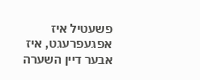פשעטיל איז אפגעפרעגט, איז אבער דיין השערה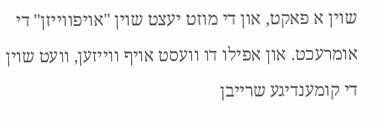שוין א פאקט, און די מוזט יעצט שוין "אויפווייזן" די אומרעכט. און אפילו דו וועסט אויף ווייזען, וועט שוין די קומענדיגע שרייבן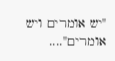"יש אומרים ויש אומרים"....